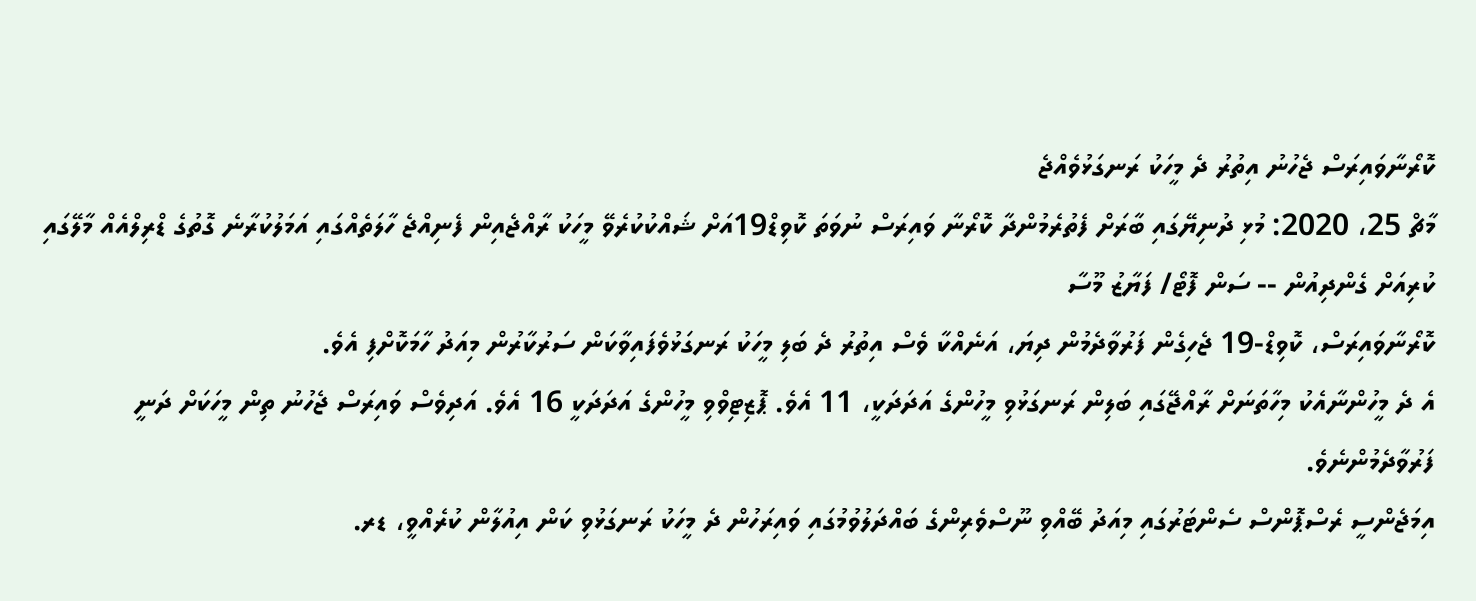ކޮރޯނާވައިރަސް ޖެހުނު އިތުރު ދެ މީހަކު ރަނގަޅުވެއްޖެ
މާޗް 25، 2020: މުޅި ދުނިޔޭގައި ބާރަށް ފެތުރެމުންދާ ކޮރޯނާ ވައިރަސް ނުވަތަ ކޮވިޑް19އަށް ޝައްކުކުރެވޭ މީހަކު ރާއްޖެއިން ފެނިއްޖެ ހާލަތެއްގައި އަމަލުކުރާނެ ގޮތުގެ ޑްރިލްއެއް މާލޭގައި ކުރިއަށް ގެންދިއުން -- ސަން ފޮޓޯ/ ފަޔާޒު މޫސާ
ކޮރޯނާވައިރަސް، ކޮވިޑް-19 ޖެހިގެން ފަރުވާދެމުން ދިޔަ، އަނެއްކާ ވެސް އިތުރު ދެ ބަލި މީހަކު ރަނގަޅުވެފައިވާކަން ސަރުކާރުން މިއަދު ހާމަކޮށްފި އެވެ.
އެ ދެ މީހުންނާއެކު މިހާތަނަށް ރާއްޖޭގައި ބަލިން ރަނގަޅުވި މީހުންގެ އަދަދަކީ، 11 އެވެ. ޕޮޒިޓިވްވި މީހުންގެ އަދަދަކީ 16 އެވެ. އަދިވެސް ވައިރަސް ޖެހުނު ތިން މީހަކަށް ދަނީ ފަރުވާދެމުންނެވެ.
އިމަޖެންސީ ރެސްޕޮންސް ސެންޓަރުގައި މިއަދު ބޭއްވި ނޫސްވެރިންގެ ބައްދަލުވުމުގައި ވައިރަހުން ދެ މީހަކު ރަނގަޅުވި ކަން އިއުލާން ކުރެއްވީ، ޑރ.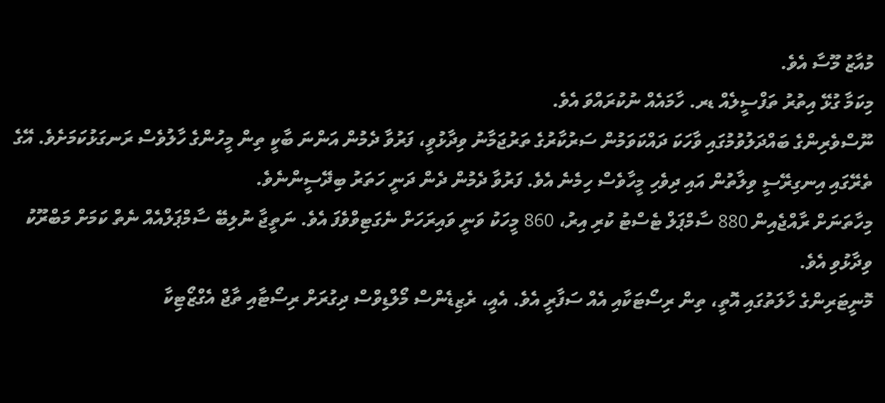މުއާޒު މޫސާ އެވެ.
މިކަމާ ގުޅޭ އިތުރު ތަފްސީލެއް ޑރ. ހާމައެއް ނުކުރައްވަ އެވެ.
ނޫސްވެރިންގެ ބައްދަލުވުމުގައި ވާހަކަ ދައްކަވަމުން ސަރުކާރުގެ ތަރުޖަމާނު ވިދާޅުވީ، ފަރުވާ ދެމުން އަންނަ ބާކީ ތިން މީހުންގެ ހާލުވެސް ރަނގަޅުކަމަށެވެ. އޭގެ ތެރޭގައި އިނގިރޭސީ ވިލާތުން އައި ދިވެހި މީހާވެސް ހިމެނެ އެވެ. ފަރުވާ ދެމުން ދެން ދަނީ ހަތަރު ބިދޭސީންނެވެ.
މިހާތަނަށް ރާއްޖެއިން 880 ސާމްޕަލް ޓެސްޓު ކުރި އިރު، 860 މީހަކު ވަނީ ވައިރަހަށް ނެގަޓިވްވެފަ އެވެ. ނަތީޖާ ނުލިބޭ ސާމްޕަލްއެއް ނެތް ކަމަށް މަބްރޫކު ވިދާޅުވި އެވެ.
މޮނީޓަރިންގެ ހާލަތުގައި އޮތީ، ތިން ރިސޯޓަކާއި އެއް ސަފާރީ އެވެ. އެއީ، ރެޒިޑެންސް މޯލްޑިވްސް ދިގުރަށް ރިސޯޓާއި ތާޖް އެގްޒޯޓިކާ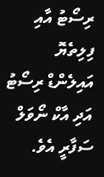ރިސޯޓު އާއި ފިލިތެޔޮ އައިލެންޑް ރިސޯޓު އަދި އާކް ނޯވަލް ސަފާރީ އެވެ.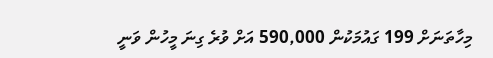މިހާތަނަށް 199 ގައުމަކުން 590,000 އަށް ވުރެ ގިނަ މީހުން ވަނީ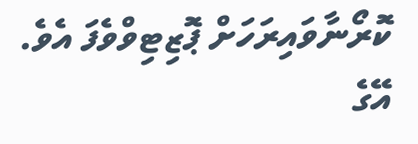ކޮރޯނާވައިރަހަށް ޕޮޒިޓިވްވެފަ އެވެ. އޭގެ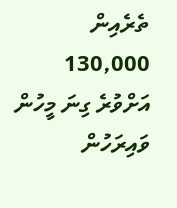ތެރެއިން 130,000 އަށްވުރެ ގިނަ މީހުން ވައިރަހުން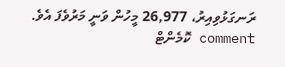ރަނގަޅުވިއިރު، 26,977 މީހުން ވަނީ މަރުވެފަ އެވެ.
comment ކޮމެންޓް